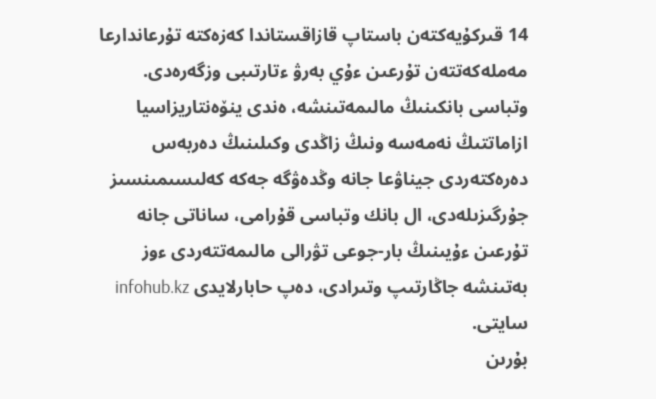14 قىركۇيەكتەن باستاپ قازاقستاندا كەزەكتە تۇرعاندارعا مەملەكەتتەن تۇرعىن ءۇي بەرۋ ءتارتىبى وزگەرەدى. وتباسى بانكىنىڭ مالىمەتىنشە، ەندى ينۆەنتاريزاسيا ازاماتتىڭ نەمەسە ونىڭ زاڭدى وكىلىنىڭ دەربەس دەرەكتەردى جيناۋعا جانە وڭدەۋگە جەكە كەلىسىمىنسىز جۇرگىزىلەدى، ال بانك وتباسى قۇرامى، ساناتى جانە تۇرعىن ءۇيىنىڭ بار-جوعى تۋرالى مالىمەتتەردى ءوز بەتىنشە جاڭارتىپ وتىرادى، دەپ حابارلايدى infohub.kz سايتى.
بۇرىن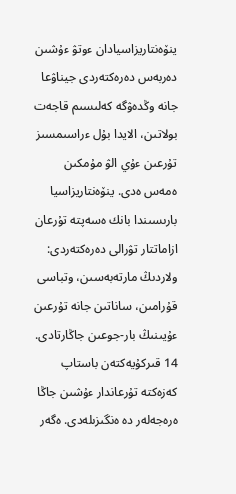ينۆەنتاريزاسيادان ءوتۋ ءۇشىن دەربەس دەرەكتەردى جيناۋعا جانە وڭدەۋگە كەلىسىم قاجەت بولاتىن، الايدا بۇل ءراسىمسىز تۇرعىن ءۇي الۋ مۇمكىن ەمەس ەدى. ينۆەنتاريزاسيا بارىسىندا بانك ەسەپتە تۇرعان ازاماتتار تۋرالى دەرەكتەردى: ولاردىڭ مارتەبەسىن، وتباسى قۇرامىن، ساناتىن جانە تۇرعىن ءۇيىنىڭ بار-جوعىن جاڭارتادى.
14 قىركۇيەكتەن باستاپ كەزەكتە تۇرعاندار ءۇشىن جاڭا ەرەجەلەر دە ەنگىزىلەدى. ەگەر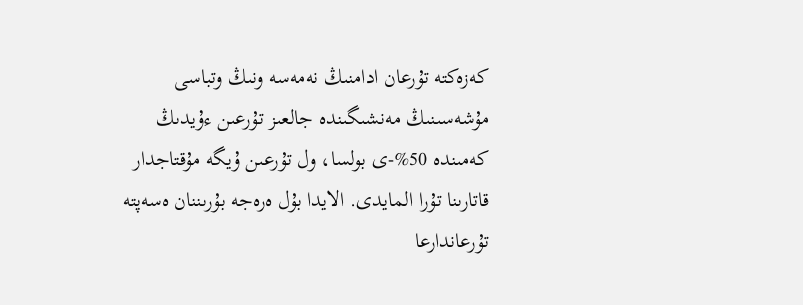كەزەكتە تۇرعان ادامنىڭ نەمەسە ونىڭ وتباسى مۇشەسىنىڭ مەنشىگىندە جالعىز تۇرعىن ءۇيدىڭ كەمىندە 50%-ى بولسا، ول تۇرعىن ۇيگە مۇقتاجدار قاتارىنا تۇرا المايدى. الايدا بۇل ەرەجە بۇرىننان ەسەپتە تۇرعاندارعا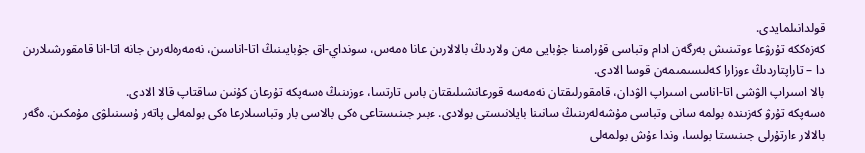قولدانىلمايدى.
كەزەككە تۇرۋعا ءوتىنىش بەرگەن ادام وتباسى قۇرامىنا جۇبايى مەن ولاردىڭ بالالارىن عانا ەمەس، سونداي-اق جۇبايىنىڭ اتا-اناسىن، نەمەرەلەرىن جانە اتا-انا قامقورشىلارىن دا – تاراپتاردىڭ ءوزارا كەلىسىمىمەن قوسا الادى.
بالا اسىراپ الۋشى اتا-اناسى اسىراپ الۋدان، قامقورلىقتان نەمەسە قورعانشىلىقتان باس تارتسا، ءوزىنىڭ ەسەپكە تۇرعان كۇنىن ساقتاپ قالا الادى.
ەسەپكە تۇرۋ كەزىندە بولمە سانى وتباسى مۇشەلەرىنىڭ سانىنا بايلانىستى بولادى. ءبىر جىنىستاعى ەكى بالاسى بار وتباسىلارعا ەكى بولمەلى پاتەر ۇسىنىلۋى مۇمكىن. ەگەر بالالار ءارتۇرلى جىنىستا بولسا، وندا ءۇش بولمەلى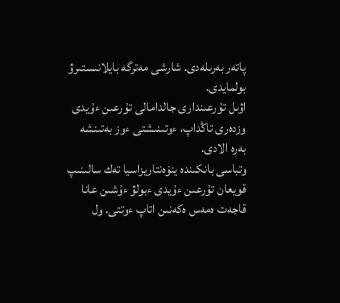پاتەر بەرىلەدى. شارشى مەترگە بايلانىستىرۋ بولمايدى.
اۋىل تۇرعىندارى جالدامالى تۇرعىن ءۇيدى وزدەرى تاڭداپ، ءوتىنىشتى ءوز بەتىنشە بەرە الادى.
وتباسى بانكىندە ينۆەنتاريزاسيا تەك سالىنىپ قويعان تۇرعىن ءۇيدى ءبولۋ ءۇشىن عانا قاجەت ەمەس ەكەنىن اتاپ ءوتتى. ول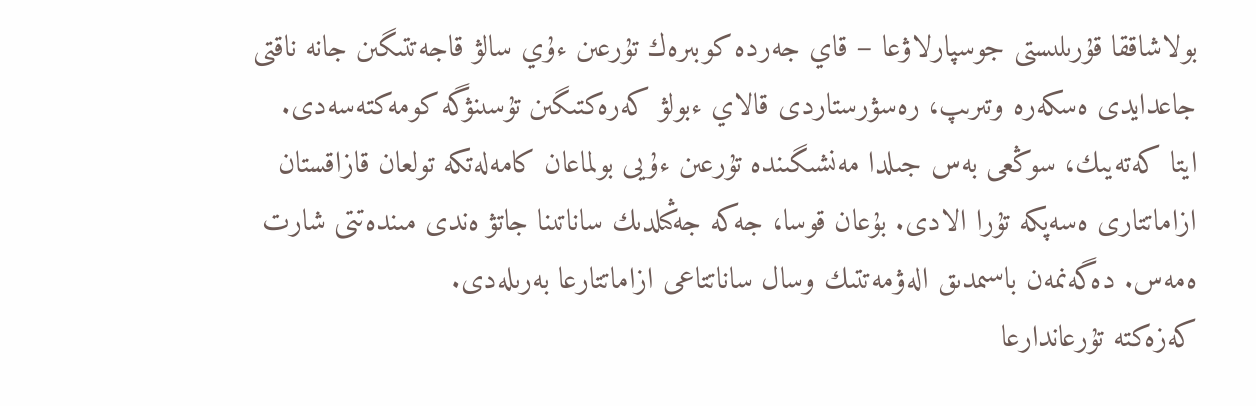بولاشاققا قۇرىلىستى جوسپارلاۋعا – قاي جەردە كوبىرەك تۇرعىن ءۇي سالۋ قاجەتتىگىن جانە ناقتى جاعدايدى ەسكەرە وتىرىپ، رەسۋرستاردى قالاي ءبولۋ كەرەكتىگىن تۇسىنۋگە كومەكتەسەدى.
ايتا كەتەيىك، سوڭعى بەس جىلدا مەنشىگىندە تۇرعىن ءۇيى بولماعان كامەلەتكە تولعان قازاقستان ازاماتتارى ەسەپكە تۇرا الادى. بۇعان قوسا، جەكە جەڭىلدىك ساناتىنا جاتۋ ەندى مىندەتتى شارت ەمەس. دەگەنمەن باسىمدىق الەۋمەتتىك وسال ساناتتاعى ازاماتتارعا بەرىلەدى.
كەزەكتە تۇرعاندارعا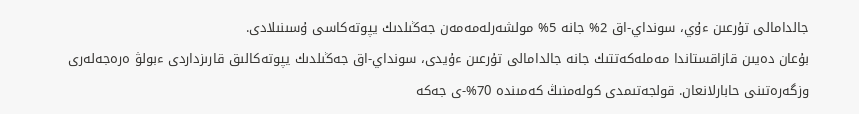جالدامالى تۇرعىن ءۇي، سونداي-اق 2% جانە 5% مولشەرلەمەمەن جەڭىلدىك يپوتەكاسى ۇسىنىلادى.
بۇعان دەيىن قازاقستاندا مەملەكەتتىك جانە جالدامالى تۇرعىن ءۇيدى، سونداي-اق جەڭىلدىك يپوتەكالىق قارىزداردى ءبولۋ ەرەجەلەرى وزگەرەتىنى حابارلانعان. قولجەتىمدى كولەمنىڭ كەمىندە 70%-ى جەكە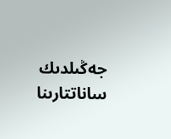جەڭىلدىك ساناتتارىنا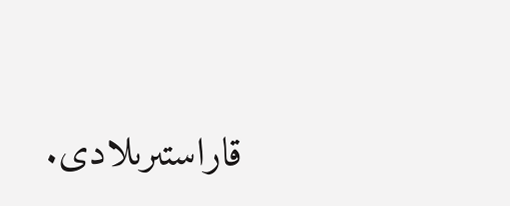قاراستىرىلادى.